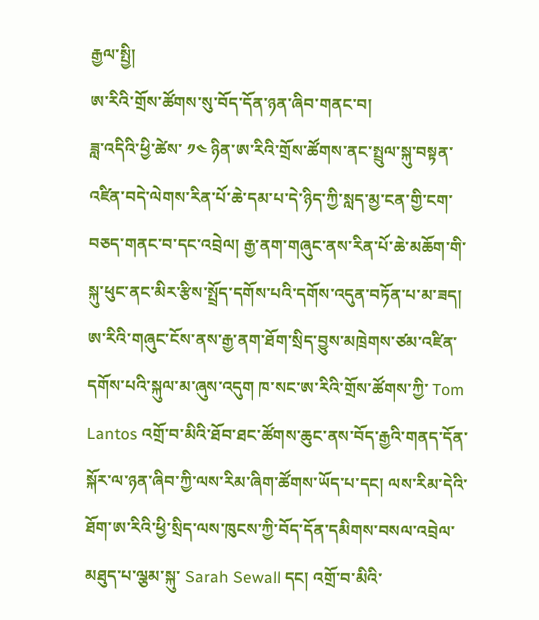རྒྱལ་སྤྱི།
ཨ་རིའི་གྲོས་ཚོགས་སུ་བོད་དོན་ཉན་ཞིབ་གནང་བ།
ཟླ་འདིའི་ཕྱི་ཚེས་ ༡༤ ཉིན་ཨ་རིའི་གྲོས་ཚོགས་ནང་སྤྲུལ་སྐུ་བསྟན་འཛིན་བདེ་ལེགས་རིན་པོ་ཆེ་དམ་པ་དེ་ཉིད་ཀྱི་སླད་མྱ་ངན་གྱི་ངག་བཅད་གནང་བ་དང་འབྲེལ། རྒྱ་ནག་གཞུང་ནས་རིན་པོ་ཆེ་མཆོག་གི་སྐུ་ཕུང་ནང་མིར་རྩིས་སྤྲོད་དགོས་པའི་དགོས་འདུན་བཏོན་པ་མ་ཟད། ཨ་རིའི་གཞུང་ངོས་ནས་རྒྱ་ནག་ཐོག་སྲིད་བྱུས་མཁྲེགས་ཙམ་འཛིན་དགོས་པའི་སྐུལ་མ་ཞུས་འདུག ཁ་སང་ཨ་རིའི་གྲོས་ཚོགས་ཀྱི་ Tom Lantos འགྲོ་བ་མིའི་ཐོབ་ཐང་ཚོགས་ཆུང་ནས་བོད་རྒྱའི་གནད་དོན་སྐོར་ལ་ཉན་ཞིབ་ཀྱི་ལས་རིམ་ཞིག་ཚོགས་ཡོད་པ་དང། ལས་རིམ་དེའི་ཐོག་ཨ་རིའི་ཕྱི་སྲིད་ལས་ཁུངས་ཀྱི་བོད་དོན་དམིགས་བསལ་འབྲེལ་མཐུད་པ་ལྕམ་སྐུ་ Sarah Sewall དང། འགྲོ་བ་མིའི་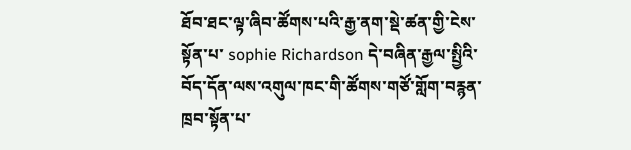ཐོབ་ཐང་ལྟ་ཞིབ་ཚོགས་པའི་རྒྱ་ནག་སྡེ་ཚན་གྱི་ངེས་སྟོན་པ་ sophie Richardson དེ་བཞིན་རྒྱལ་སྤྱིའི་བོད་དོན་ལས་འགུལ་ཁང་གི་ཚོགས་གཙོ་གློག་བརྙན་ཁྲབ་སྟོན་པ་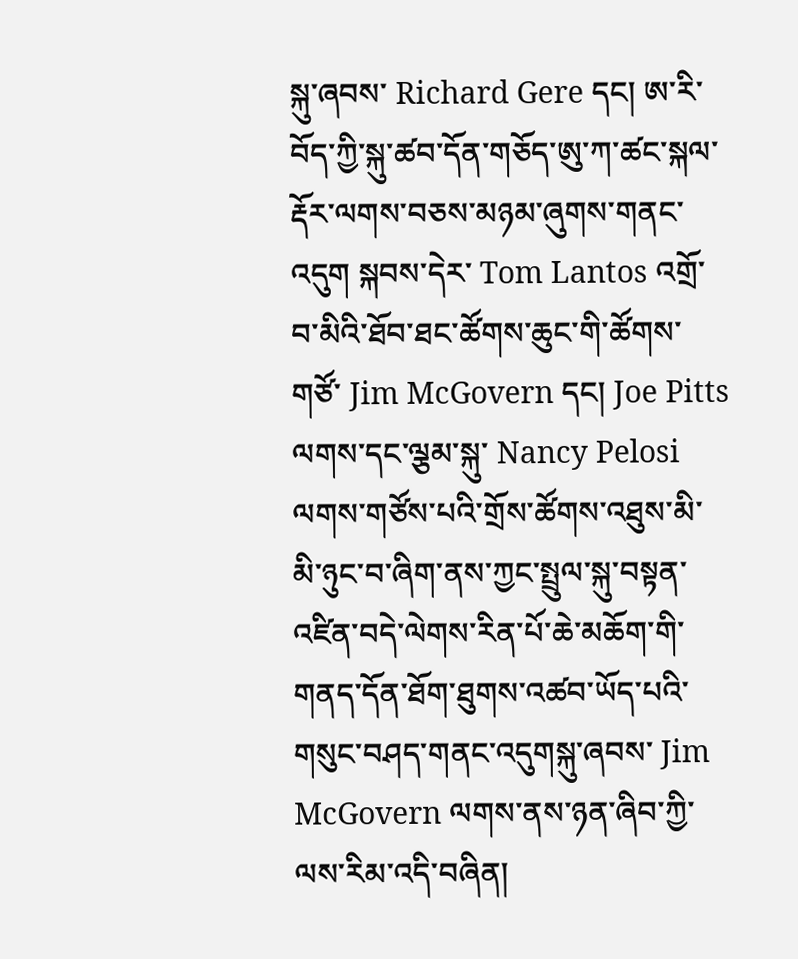སྐུ་ཞབས་ Richard Gere དང། ཨ་རི་བོད་ཀྱི་སྐུ་ཚབ་དོན་གཅོད་ཨུ་ཀ་ཚང་སྐལ་རྡོར་ལགས་བཅས་མཉམ་ཞུགས་གནང་འདུག སྐབས་དེར་ Tom Lantos འགྲོ་བ་མིའི་ཐོབ་ཐང་ཚོགས་ཆུང་གི་ཚོགས་གཙོ་ Jim McGovern དང། Joe Pitts ལགས་དང་ལྕམ་སྐུ་ Nancy Pelosi ལགས་གཙོས་པའི་གྲོས་ཚོགས་འཐུས་མི་མི་ཉུང་བ་ཞིག་ནས་ཀྱང་སྤྲུལ་སྐུ་བསྟན་འཛིན་བདེ་ལེགས་རིན་པོ་ཆེ་མཆོག་གི་གནད་དོན་ཐོག་ཐུགས་འཚབ་ཡོད་པའི་གསུང་བཤད་གནང་འདུགསྐུ་ཞབས་ Jim McGovern ལགས་ནས་ཉན་ཞིབ་ཀྱི་ལས་རིམ་འདི་བཞིན།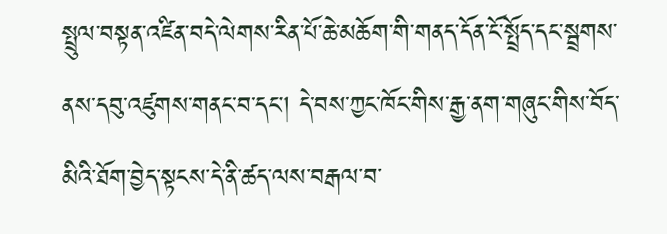སྤྲུལ་བསྟན་འཛིན་བདེ་ལེགས་རིན་པོ་ཆེ་མཆོག་གི་གནད་དོན་ངོ་སྤྲོད་དང་སྦྲགས་ནས་དབུ་འཛུགས་གནང་བ་དང། དེ་བས་ཀྱང་ཁོང་གིས་རྒྱ་ནག་གཞུང་གིས་བོད་མིའི་ཐོག་བྱེད་སྟངས་དེ་ནི་ཚད་ལས་བརྒལ་བ་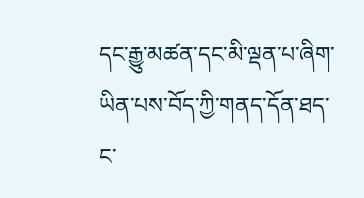དང་རྒྱུ་མཚན་དང་མི་ལྡན་པ་ཞིག་ཡིན་པས་བོད་ཀྱི་གནད་དོན་ཐད་ང་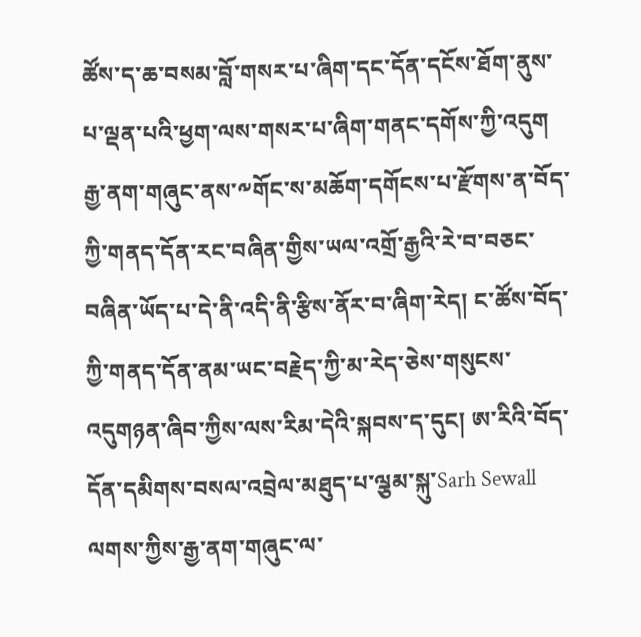ཚོས་ད་ཆ་བསམ་བློ་གསར་པ་ཞིག་དང་དོན་དངོས་ཐོག་ནུས་པ་ལྡན་པའི་ཕྱག་ལས་གསར་པ་ཞིག་གནང་དགོས་ཀྱི་འདུག རྒྱ་ནག་གཞུང་ནས་༸གོང་ས་མཆོག་དགོངས་པ་རྫོགས་ན་བོད་ཀྱི་གནད་དོན་རང་བཞིན་གྱིས་ཡལ་འགྲོ་རྒྱའི་རེ་བ་བཅང་བཞིན་ཡོད་པ་དེ་ནི་འདི་ནི་རྩིས་ནོར་བ་ཞིག་རེད། ང་ཚོས་བོད་ཀྱི་གནད་དོན་ནམ་ཡང་བརྗེད་ཀྱི་མ་རེད་ཅེས་གསུངས་འདུགཉན་ཞིབ་ཀྱིས་ལས་རིམ་དེའི་སྐབས་ད་དུང། ཨ་རིའི་བོད་དོན་དམིགས་བསལ་འབྲེལ་མཐུད་པ་ལྕམ་སྐུ་Sarh Sewall ལགས་ཀྱིས་རྒྱ་ནག་གཞུང་ལ་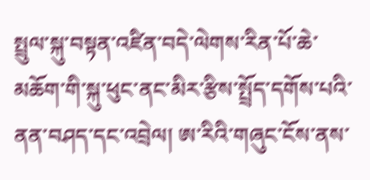སྤྲུལ་སྐུ་བསྟན་འཛིན་བདེ་ལེགས་རིན་པོ་ཆེ་མཆོག་གི་སྐུ་ཕུང་ནང་མིར་རྩིས་སྤྲོད་དགོས་པའི་ནན་བཤད་དང་འབྲེལ། ཨ་རིའི་གཞུང་ངོས་ནས་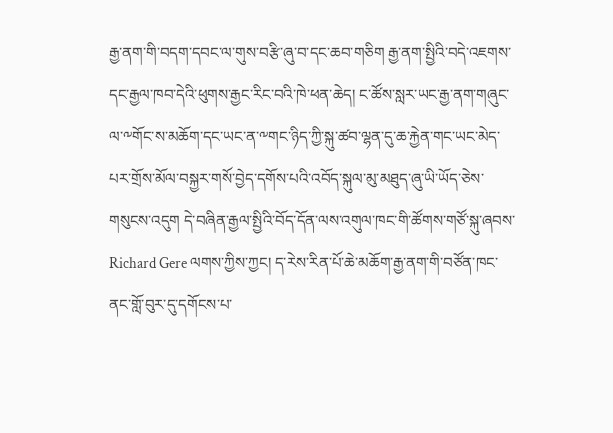རྒྱ་ནག་གི་བདག་དབང་ལ་གུས་བརྩི་ཞུ་བ་དང་ཆབ་གཅིག རྒྱ་ནག་སྤྱིའི་བདེ་འཇགས་དང་རྒྱལ་ཁབ་དེའི་ཕུགས་རྒྱང་རིང་བའི་ཁེ་ཕན་ཆེད། ང་ཚོས་སླར་ཡང་རྒྱ་ནག་གཞུང་ལ་༸གོང་ས་མཆོག་དང་ཡང་ན་༸གང་ཉིད་ཀྱི་སྐུ་ཚབ་ལྷན་དུ་ཆ་རྐྱེན་གང་ཡང་མེད་པར་གྲོས་མོལ་བསྐྱར་གསོ་བྱེད་དགོས་པའི་འབོད་སྐུལ་མུ་མཐུད་ཞུ་ཡི་ཡོད་ཅེས་གསུངས་འདུག དེ་བཞིན་རྒྱལ་སྤྱིའི་བོད་དོན་ལས་འགུལ་ཁང་གི་ཚོགས་གཙོ་སྐུ་ཞབས་ Richard Gere ལགས་ཀྱིས་ཀྱང། ད་རེས་རིན་པོ་ཆེ་མཆོག་རྒྱ་ནག་གི་བཙོན་ཁང་ནང་གློ་བུར་དུ་དགོངས་པ་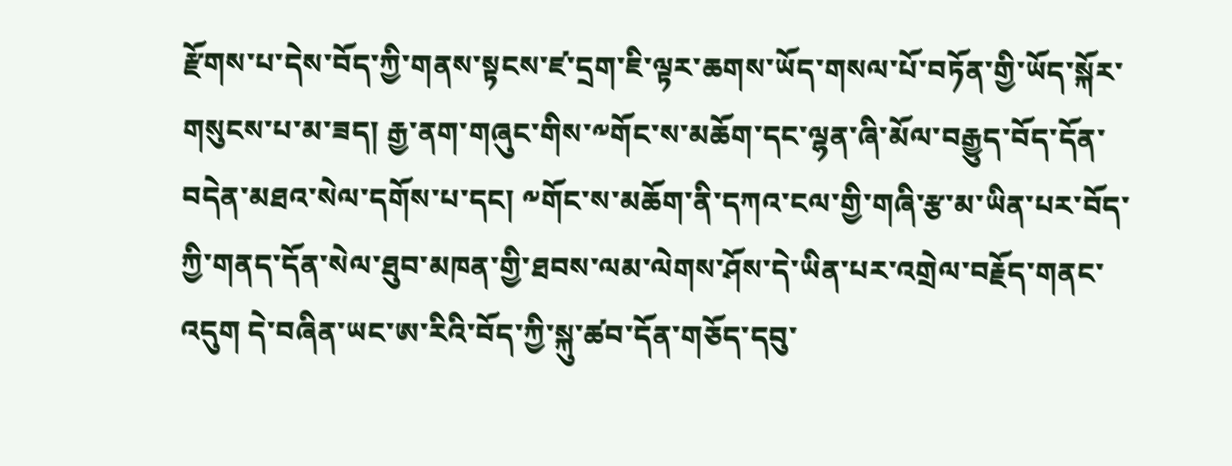རྫོགས་པ་དེས་བོད་ཀྱི་གནས་སྟངས་ཛ་དྲག་ཇི་ལྟར་ཆགས་ཡོད་གསལ་པོ་བཏོན་གྱི་ཡོད་སྐོར་གསུངས་པ་མ་ཟད། རྒྱ་ནག་གཞུང་གིས་༸གོང་ས་མཆོག་དང་ལྷན་ཞི་མོལ་བརྒྱུད་བོད་དོན་བདེན་མཐའ་སེལ་དགོས་པ་དང། ༸གོང་ས་མཆོག་ནི་དཀའ་ངལ་གྱི་གཞི་རྩ་མ་ཡིན་པར་བོད་ཀྱི་གནད་དོན་སེལ་ཐུབ་མཁན་གྱི་ཐབས་ལམ་ལེགས་ཤོས་དེ་ཡིན་པར་འགྲེལ་བརྗོད་གནང་འདུག དེ་བཞིན་ཡང་ཨ་རིའི་བོད་ཀྱི་སྐུ་ཚབ་དོན་གཅོད་དབུ་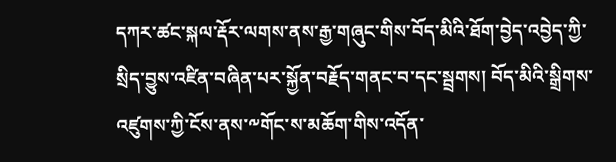དཀར་ཚང་སྐལ་རྡོར་ལགས་ནས་རྒྱ་གཞུང་གིས་བོད་མིའི་ཐོག་བྱེད་འབྱེད་ཀྱི་སྲིད་བྱུས་འཛིན་བཞིན་པར་སྐྱོན་བརྗོད་གནང་བ་དང་སྦྲགས། བོད་མིའི་སྒྲིགས་འཛུགས་ཀྱི་ངོས་ནས་༸གོང་ས་མཆོག་གིས་འདོན་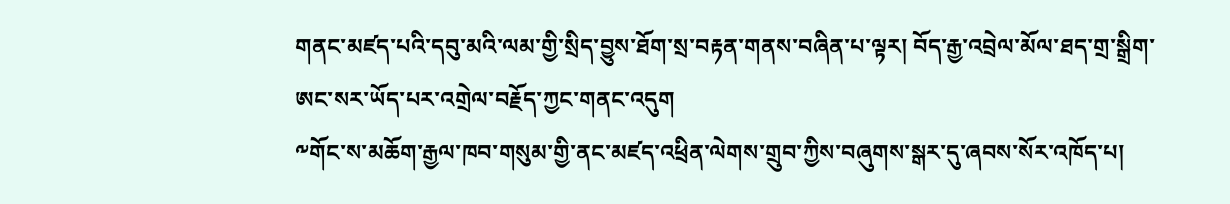གནང་མཛད་པའི་དབུ་མའི་ལམ་གྱི་སྲིད་བྱུས་ཐོག་སྲ་བརྟན་གནས་བཞིན་པ་ལྟར། བོད་རྒྱ་འབྲེལ་མོལ་ཐད་གྲ་སྒྲིག་ཨང་སར་ཡོད་པར་འགྲེལ་བརྗོད་ཀྱང་གནང་འདུག
༸གོང་ས་མཆོག་རྒྱལ་ཁབ་གསུམ་གྱི་ནང་མཛད་འཕྲིན་ལེགས་གྲུབ་ཀྱིས་བཞུགས་སྒར་དུ་ཞབས་སོར་འཁོད་པ།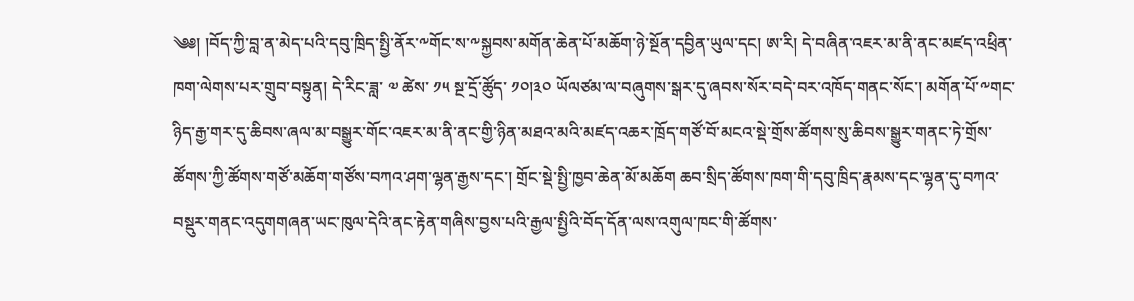༄༅། །བོད་ཀྱི་བླ་ན་མེད་པའི་དབུ་ཁྲིད་སྤྱི་ནོར་༸གོང་ས་༸སྐྱབས་མགོན་ཆེན་པོ་མཆོག་ཉེ་སྔོན་དབྱིན་ཡུལ་དང། ཨ་རི། དེ་བཞིན་འཇར་མ་ནི་ནང་མཛད་འཕྲིན་ཁག་ལེགས་པར་གྲུབ་བསྟུན། དེ་རིང་ཟླ་ ༧ ཚེས་ ༡༥ སྔ་དྲོ་ཚོུད་ ༡༠།༣༠ ཡོལཙམ་ལ་བཞུགས་སྒར་དུ་ཞབས་སོར་བདེ་བར་འཁོད་གནང་སོང་། མགོན་པོ་༸གང་ཉིད་རྒྱ་གར་དུ་ཆིབས་ཞལ་མ་བསྒྱུར་གོང་འཇར་མ་ནི་ནང་གྱི་ཉིན་མཐའ་མའི་མཛད་འཆར་ཁྲོད་གཙོ་བོ་མངའ་སྡེ་གྲོས་ཚོགས་སུ་ཆིབས་སྒྱུར་གནང་ཏེ་གྲོས་ཚོགས་ཀྱི་ཚོགས་གཙོ་མཆོག་གཙོས་བཀའ་ཤག་ལྷན་རྒྱས་དང་། གྲོང་སྡེ་སྤྱི་ཁྱབ་ཆེན་མོ་མཆོག ཆབ་སྲིད་ཚོགས་ཁག་གི་དབུ་ཁྲིད་རྣམས་དང་ལྷན་དུ་བཀའ་བསྡུར་གནང་འདུགགཞན་ཡང་ཁུལ་དེའི་ནང་རྟེན་གཞིས་བྱས་པའི་རྒྱལ་སྤྱིའི་བོད་དོན་ལས་འགུལ་ཁང་གི་ཚོགས་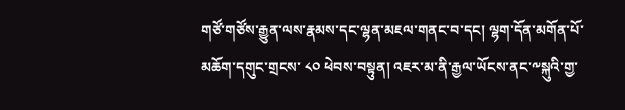གཙོ་གཙོས་རྒྱུན་ལས་རྣམས་དང་ལྷན་མཇལ་གནང་བ་དང། ལྷག་དོན་མགོན་པོ་མཆོག་དགུང་གྲངས་ ༨༠ ཕེབས་བསྟུན། འཇར་མ་ནི་རྒྱལ་ཡོངས་ནང་༸སྐུའི་གྱ་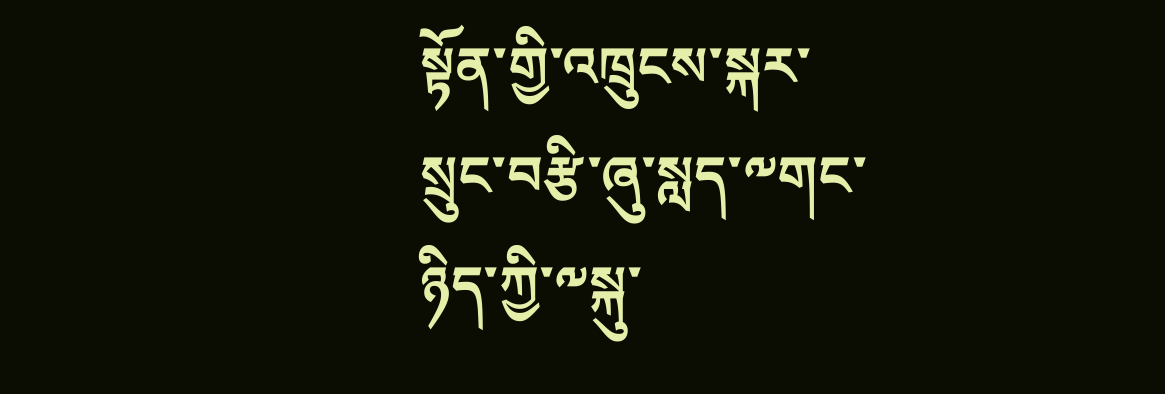སྟོན་གྱི་འཁྲུངས་སྐར་སྲུང་བརྩི་ཞུ་སླད་༸གང་ཉིད་ཀྱི་༸སྐུ་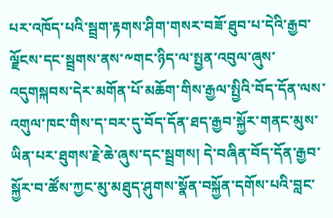པར་འཁོད་པའི་སྦྲག་རྟགས་ཤིག་གསར་བཟོ་ཐུབ་པ་དེའི་རྒྱབ་ལྗོངས་དང་སྦྲགས་ནས་༸གང་ཉིད་ལ་སྤྱན་འབུལ་ཞུས་འདུགསྐབས་དེར་མགོན་པོ་མཆོག་གིས་རྒྱལ་སྤྱིའི་བོད་དོན་ལས་འགུལ་ཁང་གིས་ད་བར་དུ་བོད་དོན་ཐད་རྒྱབ་སྐྱོར་གནང་མུས་ཡིན་པར་ཐུགས་རྗེ་ཆེ་ཞུས་དང་སྦྲགས། དེ་བཞིན་བོད་དོན་རྒྱབ་སྐྱོར་བ་ཚོས་ཀྱང་མུ་མཐུད་ཤུགས་སྣོན་བསྐྱོན་དགོས་པའི་བླང་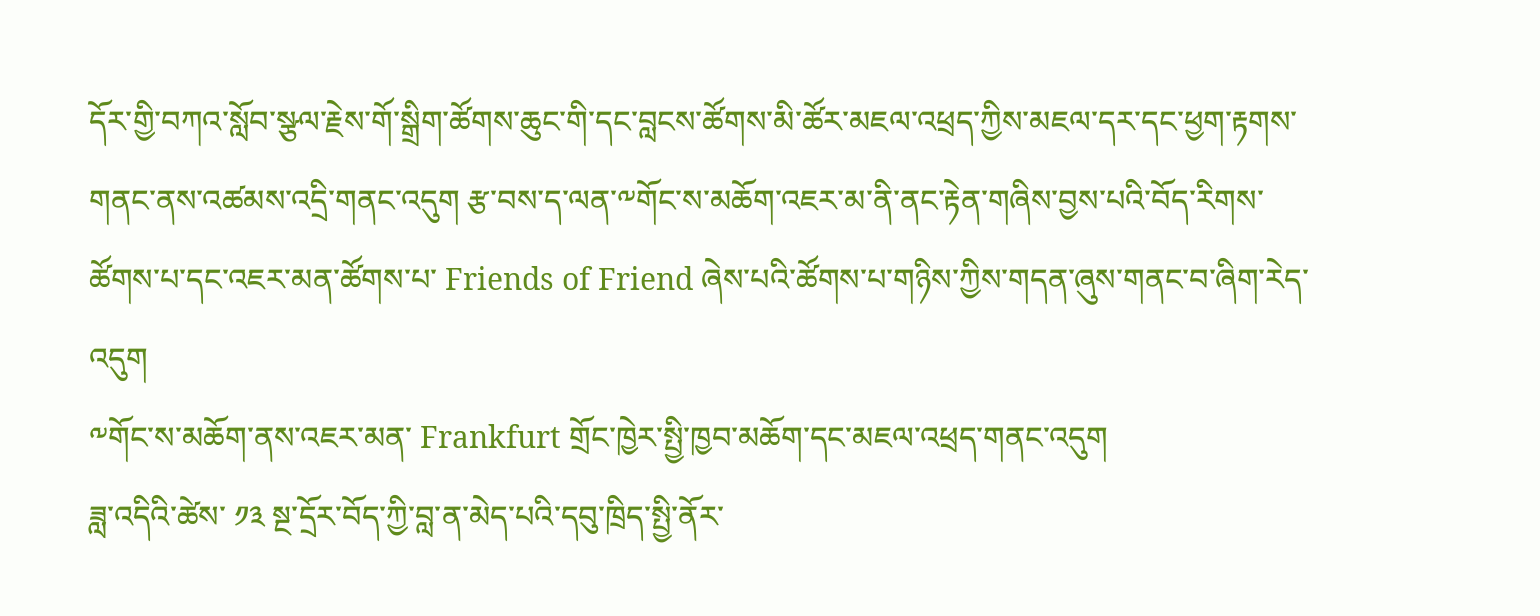དོར་གྱི་བཀའ་སློབ་སྩལ་རྗེས་གོ་སྒྲིག་ཚོགས་ཆུང་གི་དང་བླངས་ཚོགས་མི་ཚོར་མཇལ་འཕྲད་ཀྱིས་མཇལ་དར་དང་ཕྱག་རྟགས་གནང་ནས་འཚམས་འདྲི་གནང་འདུག རྩ་བས་ད་ལན་༸གོང་ས་མཆོག་འཇར་མ་ནི་ནང་རྟེན་གཞིས་བྱས་པའི་བོད་རིགས་ཚོགས་པ་དང་འཇར་མན་ཚོགས་པ་ Friends of Friend ཞེས་པའི་ཚོགས་པ་གཉིས་ཀྱིས་གདན་ཞུས་གནང་བ་ཞིག་རེད་འདུག
༸གོང་ས་མཆོག་ནས་འཇར་མན་ Frankfurt གྲོང་ཁྱེར་སྤྱི་ཁྱབ་མཆོག་དང་མཇལ་འཕྲད་གནང་འདུག
ཟླ་འདིའི་ཚེས་ ༡༣ སྔ་དྲོར་བོད་ཀྱི་བླ་ན་མེད་པའི་དབུ་ཁྲིད་སྤྱི་ནོར་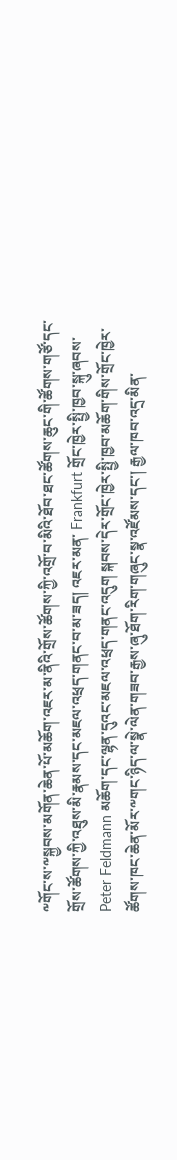༸གོང་ས་༸སྐྱབས་མགོན་ཆེན་པོ་མཆོག་འཇར་མ་ནིའི་གྲོས་ཚོགས་ཀྱི་འགྲོ་བ་མིའི་ཐོབ་ཐང་ཚོགས་ཆུང་གི་ཚོགས་གཙོ་དང་གྲོས་ཚོགས་ཀྱི་འཐུས་མི་རྣམས་དང་མཇལ་འཕྲད་གནང་བ་མ་ཟད། འཇར་མན་ Frankfurt གྲོང་ཁྱེར་སྤྱི་ཁྱབ་སྐུ་ཞབས་ Peter Feldmann མཆོག་དང་ལྷན་དུའང་མཇལ་འཕྲད་གནང་འདུག སྐབས་དེར་གྲོང་ཁྱེར་སྤྱི་ཁྱབ་མཆོག་གིས་གྲོང་ཁྱེར་ཚོགས་ཁང་ཆེན་མོར་༸གང་ཉིད་ལ་སྣེ་ལེན་གཟབ་རྒྱས་ཞུ་ཐོག་རིག་གཞུང་སྣ་འཛོམས་དང་། རྒྱལ་ཁབ་འདྲ་མིན་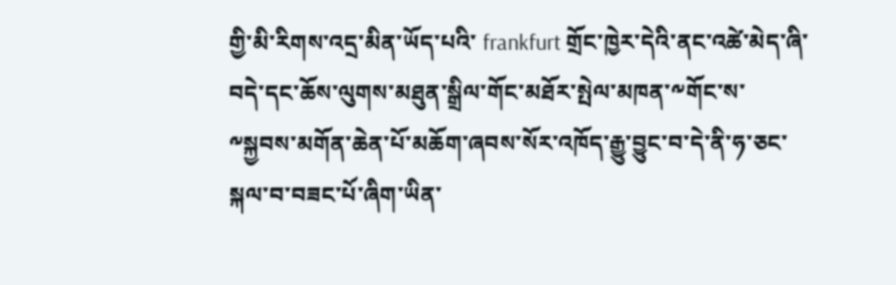གྱི་མི་རིགས་འདྲ་མིན་ཡོད་པའི་ frankfurt གྲོང་ཁྱེར་དེའི་ནང་འཚེ་མེད་ཞི་བདེ་དང་ཆོས་ལུགས་མཐུན་སྒྲིལ་གོང་མཐོར་སྤེལ་མཁན་༸གོང་ས་༸སྐྱབས་མགོན་ཆེན་པོ་མཆོག་ཞབས་སོར་འཁོད་རྒྱུ་བྱུང་བ་དེ་ནི་ཧ་ཅང་སྐལ་བ་བཟང་པོ་ཞིག་ཡིན་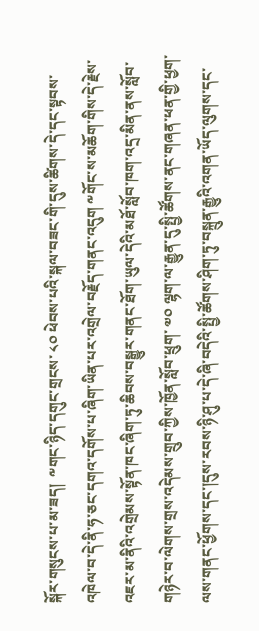སྐོར་གསུངས་པ་མ་ཟད།  ༸གང་ཉིད་དགུང་གྲངས་ ༨༠ ཕེབས་པའི་སྐལ་བཟང་གི་དུས་ཚིགས་དེ་དང་སྟབས་འཁེལ་བ་དེ་ནི་ཧ་ཅང་དགའ་དགོས་པ་ཞིག་ཡིན་པར་འགྲེལ་བརྗོད་གནང་འདུག ༸གོང་ས་མཆོག་གིས་དེ་རྗེས་འཇར་མ་ནིའི་འགྲེམས་སྟོན་ཁང་ཞིག་ཏུ་ཆིབས་བསྒྱུར་གནང་ཐོག་ཡུལ་དེའི་མཐོ་སློབ་ཁག་འདྲ་མིན་ནས་སློབ་གཉེར་བ་ལེགས་གྲས་འདེམས་གྲུབ་ཀྱིས་ཁྱོན་སློབ་ཕྲུག་ ༧༠ ལྷག་ལ་རྒྱུན་དུ་སྤྱི་ཚོགས་ནང་གཞན་ཕན་གྱི་ཕྱག་ལས་གནང་ཕྱོགས་དང་།དུས་རབས་ཉི་ཤུ་པ་དེ་ཞི་བདེའི་སྤྱི་ཚོགས་ཤིག་ཏུ་བསྐྲུན་རྒྱུའི་འགན་ཡོད་ལུགས་དང་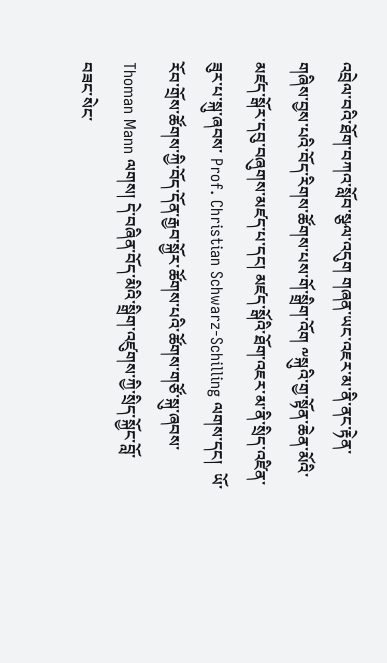འབྲེལ་བའི་ཐོག་བཀའ་སློབ་སྩལ་འདུག གཞན་ཡང་འཇར་མ་ནི་ནང་རྟེན་གཞིས་བྱས་པའི་བོད་རིགས་ཚོགས་པས་གོ་སྒྲིག་འོག ༸སྐུའི་གྱ་སྟོན་ཆེན་མོའི་མཛད་སྒོར་དབུ་བཞུགས་མཛད་པ་དང། མཛད་སྒོའི་ཐོག་འཇར་མ་ནི་སྲིད་འཛིན་ཟུར་པ་སྐུ་ཞབས་ Prof. Christian Schwarz-Schilling ལགས་དང།  ཡོ་རོབ་གྲོས་ཚོགས་ཀྱི་བོད་དོན་རྒྱབ་སྐྱོར་ཚོགས་པའི་ཚོགས་གཙོ་སྐུ་ཞབས་ Thoman Mann ལགས། དེ་བཞིན་བོད་མིའི་སྒྲིག་འཛུགས་ཀྱི་སྲིད་སྐྱོང་བློ་བཟང་སེང་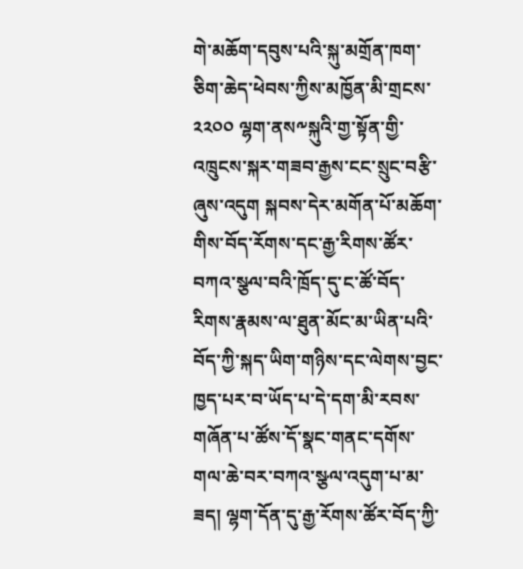གེ་མཆོག་དབུས་པའི་སྐུ་མགྲོན་ཁག་ཅིག་ཆེད་ཕེབས་ཀྱིས་མཁྱོན་མི་གྲངས་ ༢༢༠༠ ལྷག་ནས༸སྐུའི་གྱ་སྟོན་གྱི་འཁྲུངས་སྐར་གཟབ་རྒྱས་ངང་སྲུང་བརྩི་ཞུས་འདུག སྐབས་དེར་མགོན་པོ་མཆོག་གིས་བོད་རོགས་དང་རྒྱ་རིགས་ཚོར་བཀའ་སྩལ་བའི་ཁྲོད་དུ་ང་ཚོ་བོད་རིགས་རྣམས་ལ་ཐུན་མོང་མ་ཡིན་པའི་བོད་ཀྱི་སྐད་ཡིག་གཉིས་དང་ལེགས་བྱང་ཁྱད་པར་བ་ཡོད་པ་དེ་དག་མི་རབས་གཞོན་པ་ཚོས་དོ་སྣང་གནང་དགོས་གལ་ཆེ་བར་བཀའ་སྩལ་འདུག་པ་མ་ཟད། ལྷག་དོན་དུ་རྒྱ་རོགས་ཚོར་བོད་ཀྱི་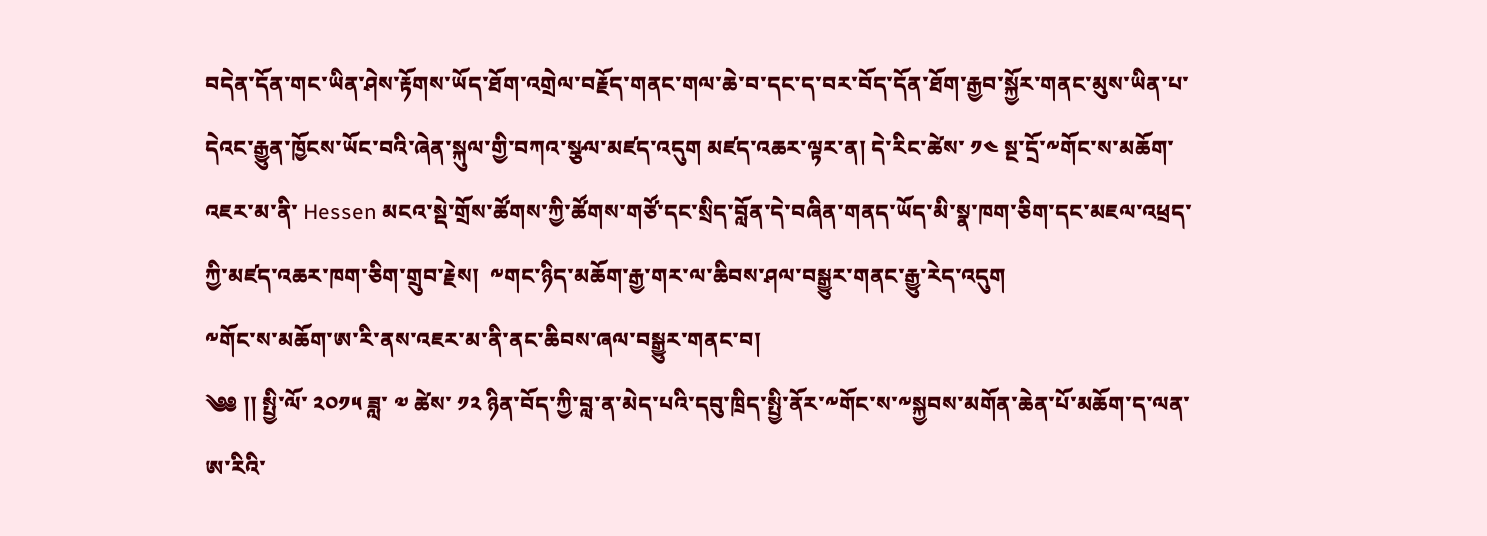བདེན་དོན་གང་ཡིན་ཤེས་རྟོགས་ཡོད་ཐོག་འགྲེལ་བརྗོད་གནང་གལ་ཆེ་བ་དང་ད་བར་བོད་དོན་ཐོག་རྒྱབ་སྐྱོར་གནང་མུས་ཡིན་པ་དེའང་རྒྱུན་ཁྱོངས་ཡོང་བའི་ཞེན་སྐུལ་གྱི་བཀའ་སྩལ་མཛད་འདུག མཛད་འཆར་ལྟར་ན། དེ་རིང་ཚེས་ ༡༤ སྔ་དྲོ་༸གོང་ས་མཆོག་འཇར་མ་ནི་ Hessen མངའ་སྡེ་གྲོས་ཚོགས་ཀྱི་ཚོགས་གཙོ་དང་སྲིད་བློན་དེ་བཞིན་གནད་ཡོད་མི་སྣ་ཁག་ཅིག་དང་མཇལ་འཕྲད་ཀྱི་མཛད་འཆར་ཁག་ཅིག་གྲུབ་རྗེས།  ༸གང་ཉིད་མཆོག་རྒྱ་གར་ལ་ཆིབས་ཤལ་བསྒྱུར་གནང་རྒྱུ་རེད་འདུག
༸གོང་ས་མཆོག་ཨ་རི་ནས་འཇར་མ་ནི་ནང་ཆིབས་ཞལ་བསྒྱུར་གནང་བ།
༄༅ །། སྤྱི་ལོ་ ༢༠༡༥ ཟླ་ ༧ ཚེས་ ༡༢ ཉིན་བོད་ཀྱི་བླ་ན་མེད་པའི་དབུ་ཁྲིད་སྤྱི་ནོར་༸གོང་ས་༸སྐྱབས་མགོན་ཆེན་པོ་མཆོག་ད་ལན་ཨ་རིའི་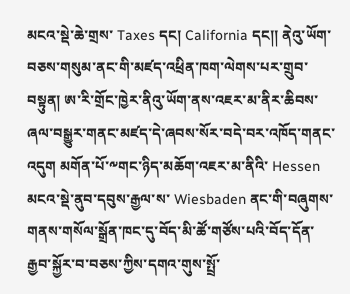མངའ་སྡེ་ཆེ་གྲས་ Taxes དང། California དང།། ནེའུ་ཡོག་བཅས་གསུམ་ནང་གི་མཛད་འཕྲིན་ཁག་ལེགས་པར་གྲུབ་བསྟུན། ཨ་རི་གྲོང་ཁྱེར་ནིའུ་ཡོག་ནས་འཇར་མ་ནིར་ཆིབས་ཞལ་བསྒྱུར་གནང་མཛད་དེ་ཞབས་སོར་བདེ་བར་འཁོད་གནང་འདུག མགོན་པོ་༸གང་ཉིད་མཆོག་འཇར་མ་ནིའི་ Hessen མངའ་སྡེ་ནུབ་དབུས་རྒྱལ་ས་ Wiesbaden ནང་གི་བཞུགས་གནས་གསོལ་སྒྲོན་ཁང་དུ་བོད་མི་ཚོ་གཙོས་པའི་བོད་དོན་རྒྱབ་སྐྱོར་བ་བཅས་ཀྱིས་དགའ་གུས་སྤྲོ་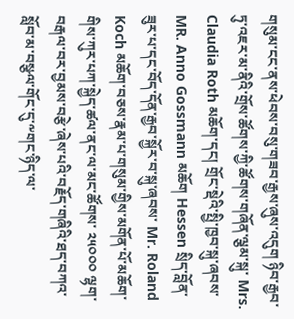གསུམ་ངང་ནས་ཕེབས་བསུ་གཟབ་རྒྱས་ཞུས་འདུག ཉིབ་རྒྱབ་ཏུ་འཇར་མ་ནིའི་གྲོས་ཚོགས་ཀྱི་ཚོགས་གཞོན་ལྕམ་སྐུ་ Mrs. Claudia Roth མཆོག་དང། གྲོང་སྡེའི་སྤྱི་ཁྱབ་སྐུ་ཞབས་ MR. Anno Gossmann མཆོག Hessen སྲིད་བློན་ཟུར་པ་དང་བོད་དོན་རྒྱབ་སྐྱོར་བ་སྐུ་ཞབས་ Mr. Roland Koch མཆོག་བཅས་རྣམ་པ་གསུམ་གྱིས་མགོན་པོ་མཆོག་གིས་ཀུར་པཀ་སྐྱེད་ཚལ་ནང་ལ་མང་ཚོགས་ ༢༥༠༠༠ ལྷག་བརྒལ་བར་བྱམས་བརྩེ་ཞེས་པའི་བརྗོད་གཞིའི་ཐད་བཀའ་སློབ་མ་བསྩལ་གོང་དུ་༸གང་ཉིད་ལ་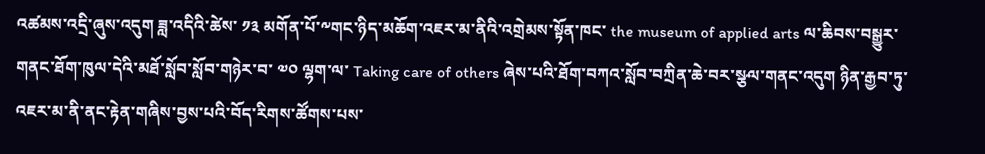འཚམས་འདྲི་ཞུས་འདུག ཟླ་འདིའི་ཚེས་ ༡༣ མགོན་པོ་༸གང་ཉིད་མཆོག་འཇར་མ་ནིའི་འགྲེམས་སྟོན་ཁང་ the museum of applied arts ལ་ཆིབས་བསྒྱུར་གནང་ཐོག་ཁུལ་དེའི་མཐོ་སློབ་སློབ་གཉེར་བ་ ༧༠ ལྷག་ལ་ Taking care of others ཞེས་པའི་ཐོག་བཀའ་སློབ་བཀྲིན་ཆེ་བར་སྩལ་གནང་འདུག ཉིན་རྒྱབ་ཏུ་འཇར་མ་ནི་ནང་རྟེན་གཞིས་བྱས་པའི་བོད་རིགས་ཚོགས་པས་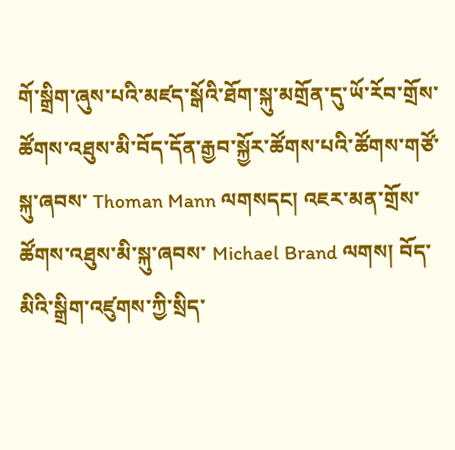གོ་སྒྲིག་ཞུས་པའི་མཛད་སྒོའི་ཐོག་སྐུ་མགྲོན་དུ་ཡོ་རོབ་གྲོས་ཚོགས་འཐུས་མི་བོད་དོན་རྒྱབ་སྐྱོར་ཚོགས་པའི་ཚོགས་གཙོ་སྐུ་ཞབས་ Thoman Mann ལགསདང། འཇར་མན་གྲོས་ཚོགས་འཐུས་མི་སྐུ་ཞབས་ Michael Brand ལགས། བོད་མིའི་སྒྲིག་འཛུགས་ཀྱི་སྲིད་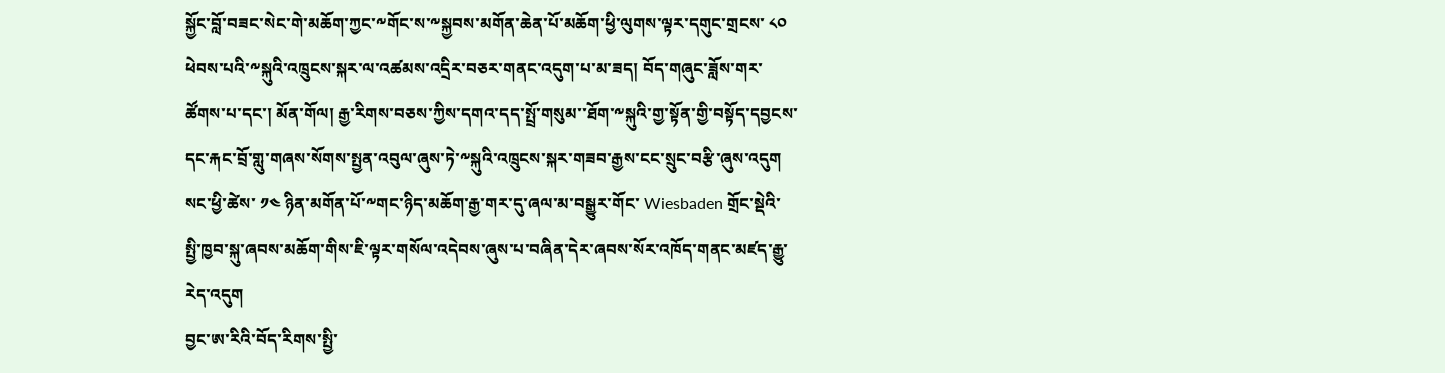སྐྱོང་བློ་བཟང་སེང་གེ་མཆོག་ཀྱང་༸གོང་ས་༸སྐྱབས་མགོན་ཆེན་པོ་མཆོག་ཕྱི་ལུགས་ལྟར་དགུང་གྲངས་ ༨༠ ཕེབས་པའི་༸སྐུའི་འཁྲུངས་སྐར་ལ་འཚམས་འདྲིར་བཅར་གནང་འདུག་པ་མ་ཟད། བོད་གཞུང་ཟློས་གར་ཚོགས་པ་དང་། མོན་གོལ། རྒྱ་རིགས་བཅས་ཀྱིས་དགའ་དད་སྤྲོ་གསུམ་་ཐོག་༸སྐུའི་གྱ་སྟོན་གྱི་བསྟོད་དབྱངས་དང་རྐང་བྲོ་གླུ་གཞས་སོགས་སྤྱན་འབུལ་ཞུས་ཏེ་༸སྐུའི་འཁྲུངས་སྐར་གཟབ་རྒྱས་ངང་སྲུང་བརྩི་ཞུས་འདུག སང་ཕྱི་ཚེས་ ༡༤ ཉིན་མགོན་པོ་༸གང་ཉིད་མཆོག་རྒྱ་གར་དུ་ཞལ་མ་བསྒྱུར་གོང་ Wiesbaden གྲོང་སྡེའི་སྤྱི་ཁྱབ་སྐུ་ཞབས་མཆོག་གིས་ཇི་ལྟར་གསོལ་འདེབས་ཞུས་པ་བཞིན་དེར་ཞབས་སོར་འཁོད་གནང་མཛད་རྒྱུ་རེད་འདུག
བྱང་ཨ་རིའི་བོད་རིགས་སྤྱི་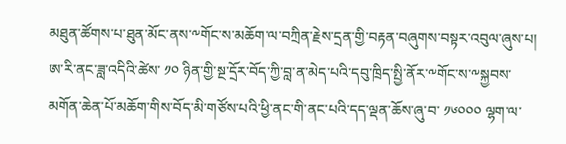མཐུན་ཚོགས་པ་ཐུན་མོང་ནས་༸གོང་ས་མཆོག་ལ་བཀྲིན་རྗེས་དྲན་གྱི་བརྟན་བཞུགས་བསྟར་འབུལ་ཞུས་པ།
ཨ་རི་ནང་ཟླ་འདིའི་ཚེས་ ༡༠ ཉིན་གྱི་སྔ་དྲོར་བོད་ཀྱི་བླ་ན་མེད་པའི་དབུ་ཁྲིད་སྤྱི་ནོར་༸གོང་ས་༸སྐྱབས་མགོན་ཆེན་པོ་མཆོག་གིས་བོད་མི་གཙོས་པའི་ཕྱི་ནང་གི་ནང་པའི་དད་ལྡན་ཆོས་ཞུ་བ་ ༡༦༠༠༠ ལྷག་ལ་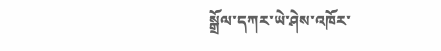སྒྲོལ་དཀར་ཡེ་ཤེས་འཁོར་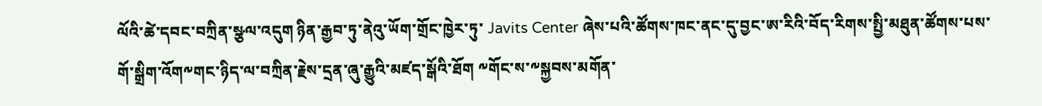ལོའི་ཚེ་དབང་བཀྲིན་སྩལ་འདུག ཉིན་རྒྱབ་ཏུ་ནེའུ་ཡོག་གྲོང་ཁྱེར་ཏུ་ Javits Center ཞེས་པའི་ཚོགས་ཁང་ནང་དུ་བྱང་ཨ་རིའི་བོད་རིགས་སྤྱི་མཐུན་ཚོགས་པས་གོ་སྒྲིག་འོག༸གང་ཉིད་ལ་བཀྲིན་རྗེས་དྲན་ཞུ་རྒྱུའི་མཛད་སྒོའི་ཐོག ༸གོང་ས་༸སྐྱབས་མགོན་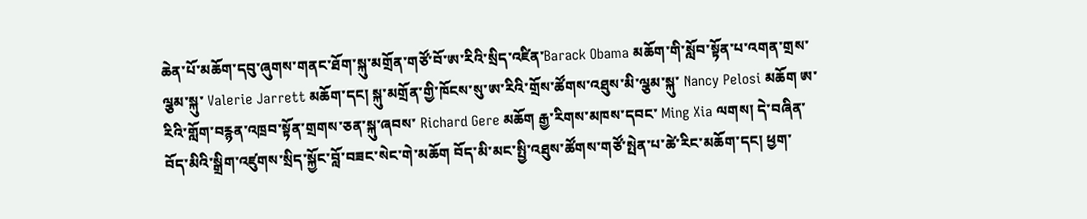ཆེན་པོ་མཆོག་དབུ་ཞུགས་གནང་ཐོག་སྐུ་མགྲོན་གཙོ་བོ་ཨ་རིའི་སྲིད་འཛིན་Barack Obama མཆོག་གི་སློབ་སྟོན་པ་འགན་གྲས་ལྕམ་སྐུ་ Valerie Jarrett མཆོག་དང། སྐུ་མགྲོན་གྱི་ཁོངས་སུ་ཨ་རིའི་གྲོས་ཚོགས་འཐུས་མི་ལྕམ་སྐུ་ Nancy Pelosi མཆོག ཨ་རིའི་གློག་བརྙན་འཁྲབ་སྟོན་གྲགས་ཅན་སྐུ་ཞབས་ Richard Gere མཆོག རྒྱ་རིགས་མཁས་དབང་ Ming Xia ལགས། དེ་བཞིན་བོད་མིའི་སྒྲིག་འཛུགས་སྲིད་སྐྱོང་བློ་བཟང་སེང་གེ་མཆོག བོད་མི་མང་སྤྱི་འཐུས་ཚོགས་གཙོ་སྤེན་པ་ཚེ་རིང་མཆོག་དང། ཕྱག་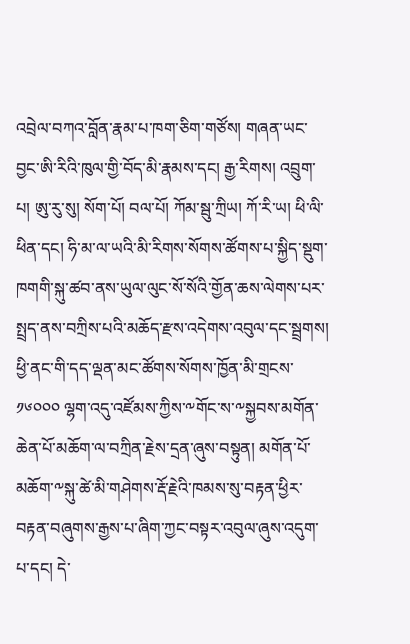འབྲེལ་བཀའ་བློན་རྣམ་པ་ཁག་ཅིག་གཙོས། གཞན་ཡང་བྱང་ཨི་རིའི་ཁུལ་གྱི་བོད་མི་རྣམས་དང། རྒྱ་རིགས། འབྲུག་པ། ཨུ་རུ་སུ། སོག་པོ། བལ་པོ། ཀོམ་སྦུ་ཀྲིཡ། ཀོ་རི་ཡ། ཕི་ལི་ཕིན་དང། ཧི་མ་ལ་ཡའི་མི་རིགས་སོགས་ཚོགས་པ་སྐྱིད་སྡུག་ཁགགི་སྐུ་ཚབ་ནས་ཡུལ་ལུང་སོ་སོའི་གྱོན་ཆས་ལེགས་པར་སྤྲད་ནས་བཀྲིས་པའི་མཆོད་རྫས་འདེགས་འབུལ་དང་སྦྲགས། ཕྱི་ནང་གི་དད་ལྡན་མང་ཚོགས་སོགས་ཁྱོན་མི་གྲངས་ ༡༦༠༠༠ ལྷག་འདུ་འཛོམས་ཀྱིས་༸གོང་ས་༸སྐྱབས་མགོན་ཆེན་པོ་མཆོག་ལ་བཀྲིན་རྗེས་དྲན་ཞུས་བསྟུན། མགོན་པོ་མཆོག་༸སྐུ་ཚེ་མི་གཤེགས་རྡོ་རྗེའི་ཁམས་སུ་བརྟན་ཕྱིར་བརྟན་བཞུགས་རྒྱས་པ་ཞིག་ཀྱང་བསྟར་འབུལ་ཞུས་འདུག་པ་དང། དེ་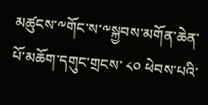མཚུངས་༸གོང་ས་༸སྐྱབས་མགོན་ཆེན་པོ་མཆོག་དགུང་གྲངས་ ༨༠ ཕེབས་པའི་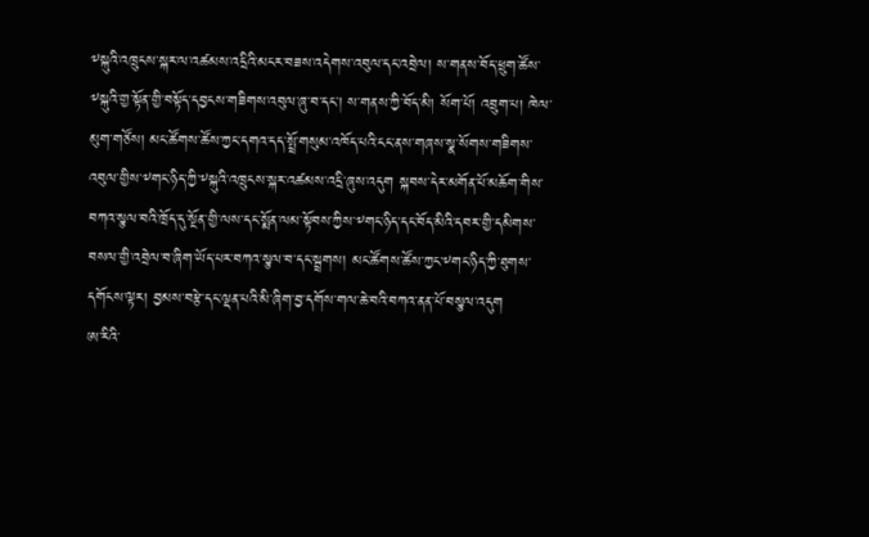༸སྐུའི་འཁྲུངས་སྐར་ལ་འཚམས་འདྲིའི་མངར་བཟས་འདེགས་འབུལ་དང་འབྲེལ། ས་གནས་བོད་ཕྲུག་ཚོས་༸སྐུའི་གྱ་སྟོན་གྱི་བསྟོད་དབྱངས་གཟིགས་འབུལ་ཞུ་བ་དང། ས་གནས་ཀྱི་བོད་མི། སོག་པོ། འབྲུག་པ། ཁེལ་མུག་གཙོས། མང་ཚོགས་ཚོས་ཀྱང་དགའ་དད་སྤྲོ་གསུམ་འཁོད་པའི་ངང་ནས་གཞས་སྣ་སོགས་གཟིགས་འབུལ་གྱིས་༸གང་ཉིད་ཀྱི་༸སྐུའི་འཁྲུངས་སྐར་འཚམས་འདྲི་ཞུས་འདུག སྐབས་དེར་མགོན་པོ་མཆོག་གིས་བཀའ་སྩལ་བའི་ཁྲོད་དུ་སྔོན་གྱི་ལས་དང་སྨོན་ལམ་སྟོབས་ཀྱིས་༸གང་ཉིད་དང་བོད་མིའི་དབར་གྱི་དམིགས་བསལ་གྱི་འབྲེལ་བ་ཞིག་ཡོད་པར་བཀའ་སྩལ་བ་དང་སྦྲགས། མང་ཚོགས་ཚོས་ཀྱང་༸གང་ཉིད་ཀྱི་ཐུགས་དགོངས་ལྟར། བྱམས་བརྩེ་དང་ལྡན་པའི་མི་ཞིག་བྱ་དགོས་གལ་ཆེ་བའི་བཀའ་ནན་པོ་བསྩལ་འདུག
ཨ་རིའི་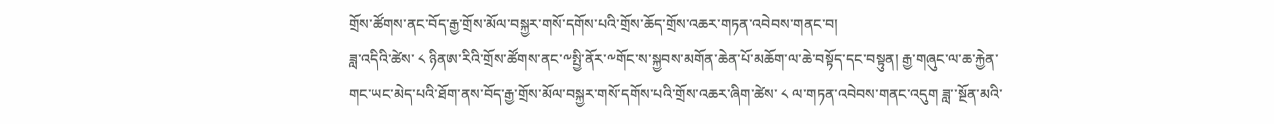གྲོས་ཚོགས་ནང་བོད་རྒྱ་གྲོས་མོལ་བསྐྱར་གསོ་དགོས་པའི་གྲོས་ཆོད་གྲོས་འཆར་གཏན་འབེབས་གནང་བ།
ཟླ་འདིའི་ཚེས་ ༨ ཉིནཨ་རིའི་གྲོས་ཚོགས་ནང་༸སྤྱི་ནོར་༸གོང་ས་སྐྱབས་མགོན་ཆེན་པོ་མཆོག་ལ་ཆེ་བསྟོད་དང་བསྟུན། རྒྱ་གཞུང་ལ་ཆ་རྐྱེན་གང་ཡང་མེད་པའི་ཐོག་ནས་བོད་རྒྱ་གྲོས་མོལ་བསྐྱར་གསོ་དགོས་པའི་གྲོས་འཆར་ཞིག་ཚེས་ ༨ ལ་གཏན་འབེབས་གནང་འདུག ཟླ་་སྔོན་མའི་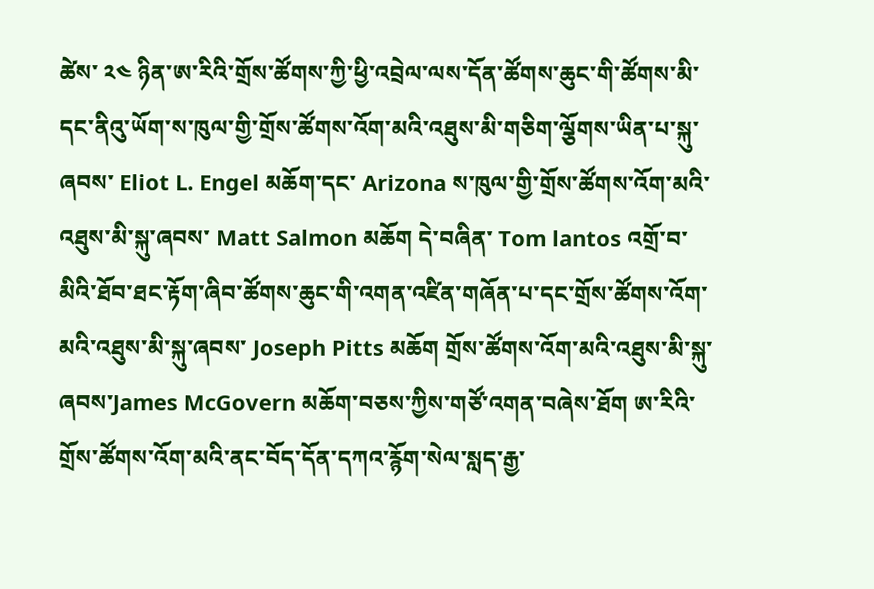ཚེས་ ༢༤ ཉིན་ཨ་རིའི་གྲོས་ཚོགས་ཀྱི་ཕྱི་འབྲེལ་ལས་དོན་ཚོགས་ཆུང་གི་ཚོགས་མི་དང་ནིའུ་ཡོག་ས་ཁུལ་གྱི་གྲོས་ཚོགས་འོག་མའི་འཐུས་མི་གཅིག་ལྕོགས་ཡིན་པ་སྐུ་ཞབས་ Eliot L. Engel མཆོག་དང་ Arizona ས་ཁུལ་གྱི་གྲོས་ཚོགས་འོག་མའི་འཐུས་མི་སྐུ་ཞབས་ Matt Salmon མཆོག དེ་བཞིན་ Tom lantos འགྲོ་བ་མིའི་ཐོབ་ཐང་རྟོག་ཞིབ་ཚོགས་ཆུང་གི་འགན་འཛིན་གཞོན་པ་དང་གྲོས་ཚོགས་འོག་མའི་འཐུས་མི་སྐུ་ཞབས་ Joseph Pitts མཆོག གྲོས་ཚོགས་འོག་མའི་འཐུས་མི་སྐུ་ཞབས་James McGovern མཆོག་བཅས་ཀྱིས་གཙོ་འགན་བཞེས་ཐོག ཨ་རིའི་གྲོས་ཚོགས་འོག་མའི་ནང་བོད་དོན་དཀའ་རྙོག་སེལ་སླད་རྒྱ་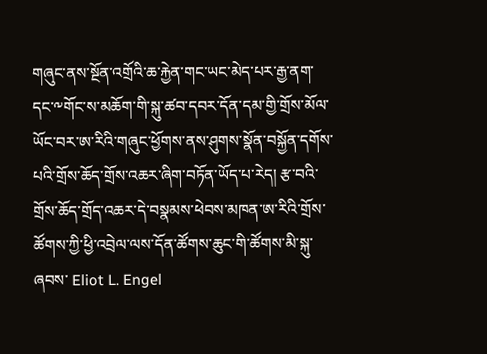གཞུང་ནས་སྔོན་འགྲོའི་ཆ་རྐྱེན་གང་ཡང་མེད་པར་རྒྱ་ནག་དང་༸གོང་ས་མཆོག་གི་སྐུ་ཚབ་དབར་དོན་དམ་གྱི་གྲོས་མོལ་ཡོང་བར་ཨ་རིའི་གཞུང་ཕྱོགས་ནས་ཤུགས་སྣོན་བསྐྱོན་དགོས་པའི་གྲོས་ཆོད་གྲོས་འཆར་ཞིག་བཏོན་ཡོད་པ་རེད། རྩ་བའི་གྲོས་ཆོད་གྲོད་འཆར་དེ་བསྣམས་ཕེབས་མཁན་ཨ་རིའི་གྲོས་ཚོགས་ཀྱི་ཕྱི་འབྲེལ་ལས་དོན་ཚོགས་ཆུང་གི་ཚོགས་མི་སྐུ་ཞབས་ Eliot L. Engel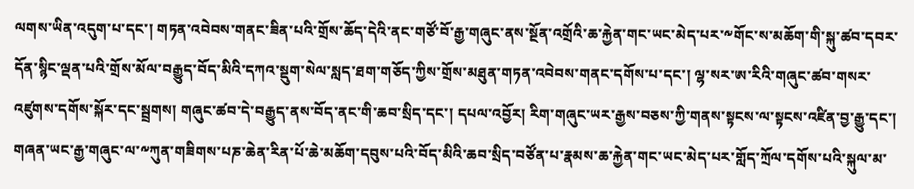ལགས་ཡིན་འདུག་པ་དང་། གཏན་འབེབས་གནང་ཟིན་པའི་གྲོས་ཆོད་དེའི་ནང་གཙོ་བོ་རྒྱ་གཞུང་ནས་སྔོན་འགྲོའི་ཆ་རྐྱེན་གང་ཡང་མེད་པར་༸གོང་ས་མཆོག་གི་སྐུ་ཚབ་དབར་དོན་སྙིང་ལྡན་པའི་གྲོས་མོལ་བརྒྱུད་བོད་མིའི་དཀའ་སྡུག་སེལ་སླད་ཐག་གཅོད་ཀྱིས་གྲོས་མཐུན་གཏན་འབེབས་གནང་དགོས་པ་དང་། ལྷ་སར་ཨ་རིའི་གཞུང་ཚབ་གསར་འཛུགས་དགོས་སྐོར་དང་སྦྲགས། གཞུང་ཚབ་དེ་བརྒྱུད་ནས་བོད་ནང་གི་ཆབ་སྲིད་དང་། དཔལ་འབྱོར། རིག་གཞུང་ཡར་རྒྱས་བཅས་ཀྱི་གནས་སྟངས་ལ་སྟངས་འཛིན་བྱ་རྒྱུ་དང་། གཞན་ཡང་རྒྱ་གཞུང་ལ་༸ཀུན་གཟིགས་པཎ་ཆེན་རིན་པོ་ཆེ་མཆོག་དབུས་པའི་བོད་མིའི་ཆབ་སྲིད་བཙོན་པ་རྣམས་ཆ་རྐྱེན་གང་ཡང་མེད་པར་གློད་ཀྲོལ་དགོས་པའི་སྐུལ་མ་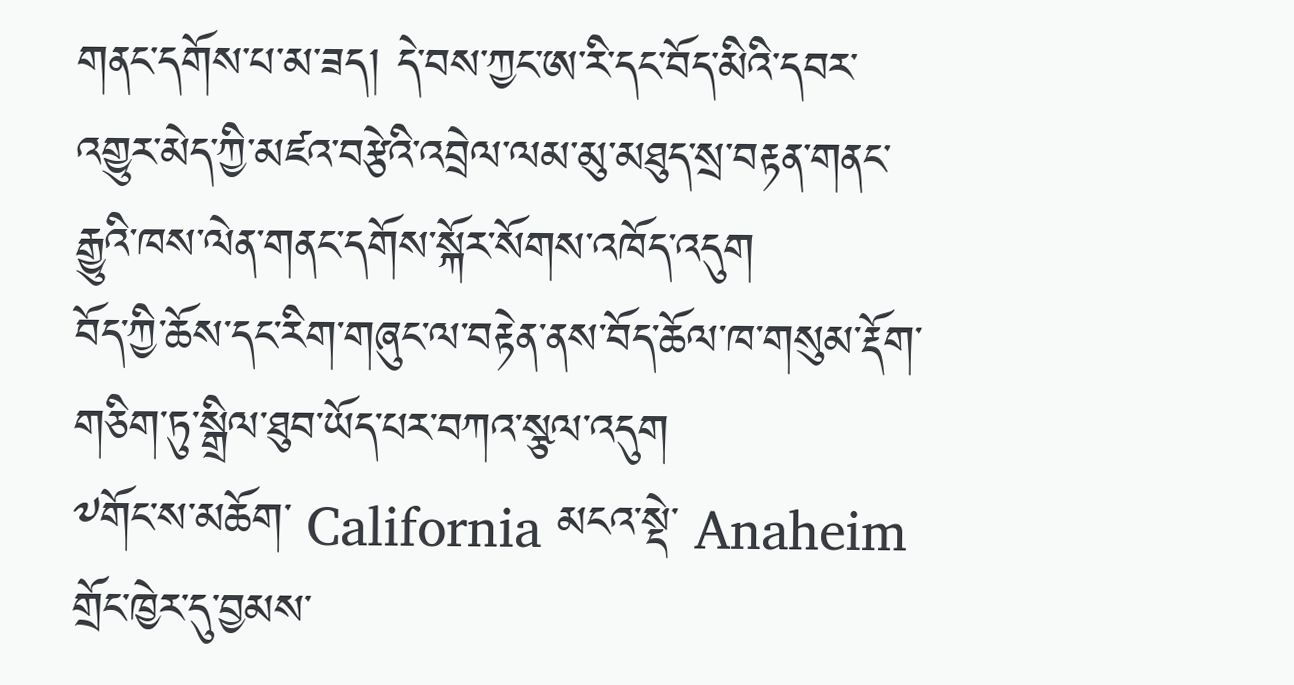གནང་དགོས་པ་མ་ཟད། དེ་བས་ཀྱང་ཨ་རི་དང་བོད་མིའི་དབར་འགྱུར་མེད་ཀྱི་མཛའ་བརྩེའི་འབྲེལ་ལམ་མུ་མཐུད་སྲ་བརྟན་གནང་རྒྱུའི་ཁས་ལེན་གནང་དགོས་སྐོར་སོགས་འཁོད་འདུག
བོད་ཀྱི་ཆོས་དང་རིག་གཞུང་ལ་བརྟེན་ནས་བོད་ཆོལ་ཁ་གསུམ་རྡོག་གཅིག་ཏུ་སྒྲིལ་ཐུབ་ཡོད་པར་བཀའ་སྩལ་འདུག
༸གོང་ས་མཆོག་ California མངའ་སྡེ་ Anaheim གྲོང་ཁྱེར་དུ་བྱམས་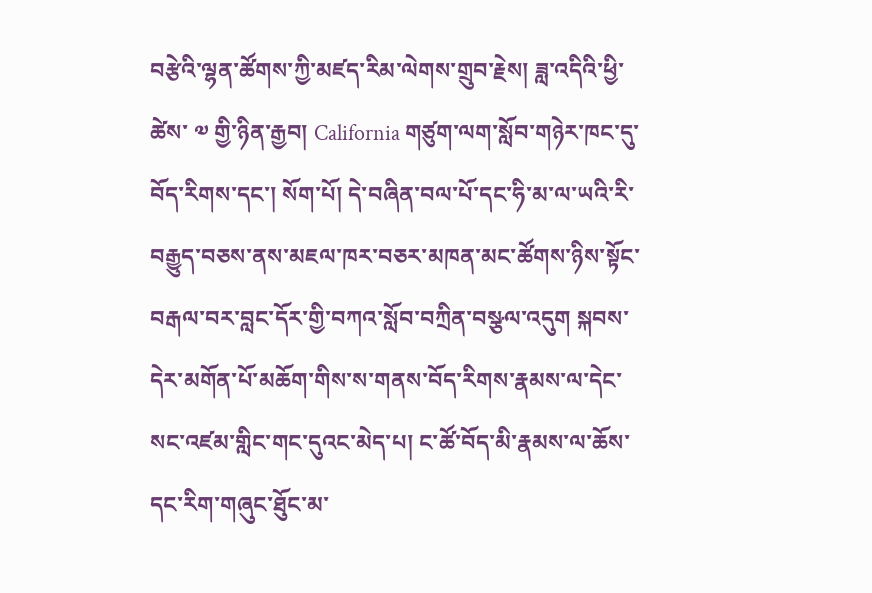བརྩེའི་ལྷན་ཚོགས་ཀྱི་མཛད་རིམ་ལེགས་གྲུབ་རྗེས། ཟླ་འདིའི་ཕྱི་ཚེས་ ༧ གྱི་ཉིན་རྒྱབ། California གཙུག་ལག་སློབ་གཉེར་ཁང་དུ་བོད་རིགས་དང་། སོག་པོ། དེ་བཞིན་བལ་པོ་དང་ཧི་མ་ལ་ཡའི་རི་བརྒྱུད་བཅས་ནས་མཇལ་ཁར་བཅར་མཁན་མང་ཚོགས་ཉིས་སྟོང་བརྒལ་བར་བླང་དོར་གྱི་བཀའ་སློབ་བཀྲིན་བསྩལ་འདུག སྐབས་དེར་མགོན་པོ་མཆོག་གིས་ས་གནས་བོད་རིགས་རྣམས་ལ་དེང་སང་འཛམ་གླིང་གང་དུའང་མེད་པ། ང་ཚོ་བོད་མི་རྣམས་ལ་ཆོས་དང་རིག་གཞུང་ཐོུང་མ་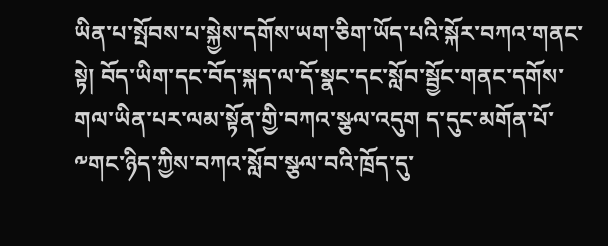ཡིན་པ་སྤོབས་པ་སྐྱེས་དགོས་ཡག་ཅིག་ཡོད་པའི་སྐོར་བཀའ་གནང་སྟེ། བོད་ཡིག་དང་བོད་སྐད་ལ་དོ་སྣང་དང་སློབ་སྦྱོང་གནང་དགོས་གལ་ཡིན་པར་ལམ་སྟོན་གྱི་བཀའ་སྩལ་འདུག ད་དུང་མགོན་པོ་༸གང་ཉིད་ཀྱིས་བཀའ་སློབ་སྩལ་བའི་ཁྲོད་དུ་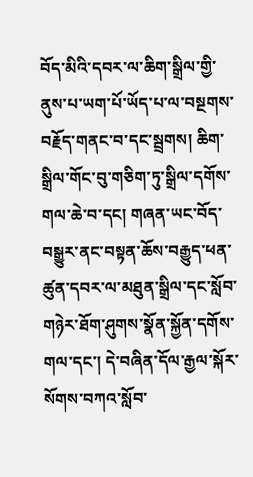བོད་མིའི་དབར་ལ་ཆིག་སྒྲིལ་གྱི་ནུས་པ་ཡག་པོ་ཡོད་པ་ལ་བསྔགས་བརྗོད་གནང་བ་དང་སྦྲགས། ཆིག་སྒྲིལ་གོང་བུ་གཅིག་ཏུ་སྒྲིལ་དགོས་གལ་ཆེ་བ་དང། གཞན་ཡང་བོད་བསྒྱུར་ནང་བསྟན་ཆོས་བརྒྱུད་ཕན་ཚུན་དབར་ལ་མཐུན་སྒྲིལ་དང་སློབ་གཉེར་ཐོག་ཤུགས་སྣོན་སྐྱོན་དགོས་གལ་དང་། དེ་བཞིན་དོལ་རྒྱལ་སྐོར་སོགས་བཀའ་སློབ་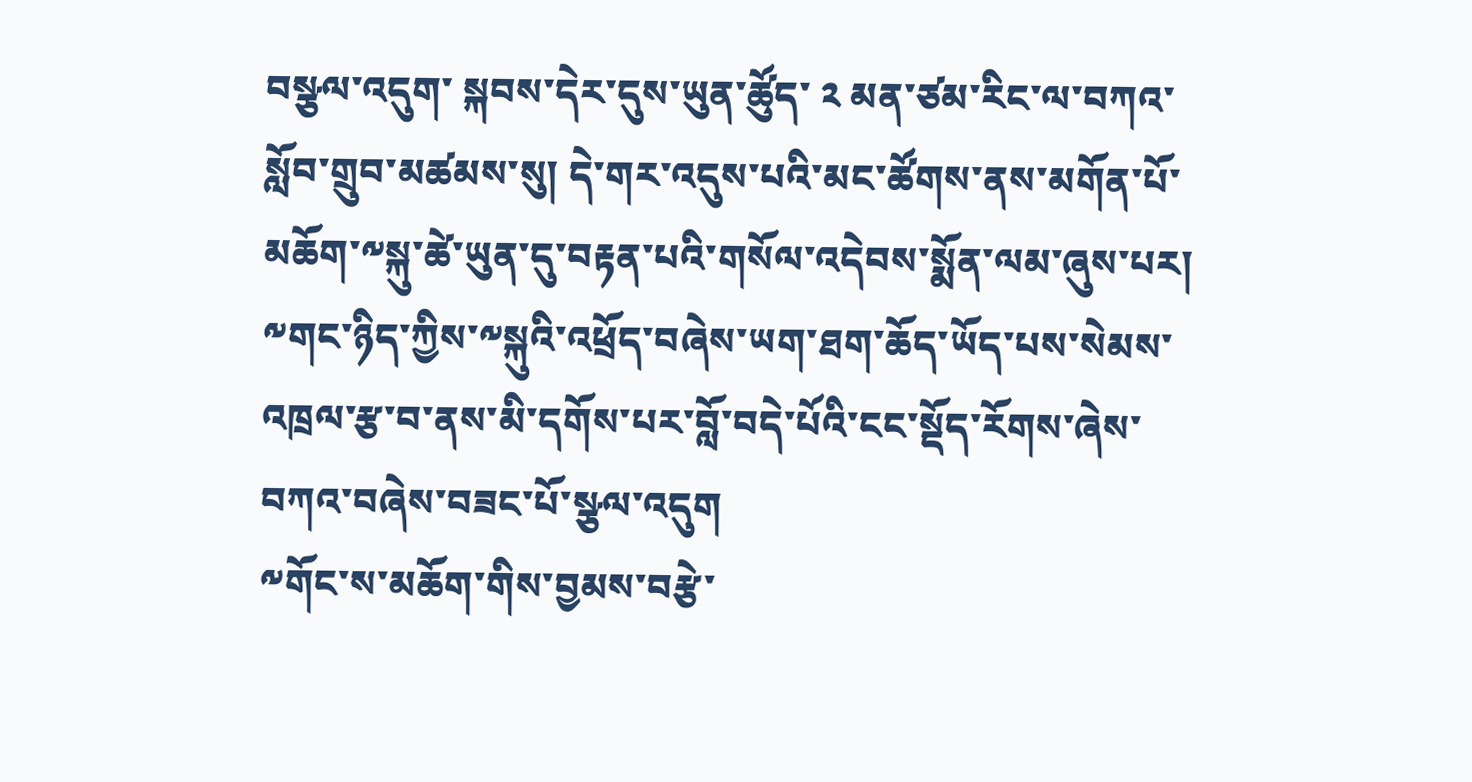བསྩལ་འདུག་ སྐབས་དེར་དུས་ཡུན་ཚོུད་ ༢ མན་ཙམ་རིང་ལ་བཀའ་སློབ་གྲུབ་མཚམས་སུ། དེ་གར་འདུས་པའི་མང་ཚོགས་ནས་མགོན་པོ་མཆོག་༸སྐུ་ཚེ་ཡུན་དུ་བརྟན་པའི་གསོལ་འདེབས་སྨོན་ལམ་ཞུས་པར། ༸གང་ཉིད་ཀྱིས་༸སྐུའི་འཕྲོད་བཞེས་ཡག་ཐག་ཆོད་ཡོད་པས་སེམས་འཁྲལ་རྩ་བ་ནས་མི་དགོས་པར་བློ་བདེ་པོའི་ངང་སྡོད་རོགས་ཞེས་བཀའ་བཞེས་བཟང་པོ་སྩལ་འདུག
༸གོང་ས་མཆོག་གིས་བྱམས་བརྩེ་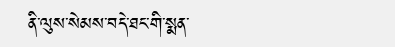ནི་ལུས་སེམས་བདེ་ཐང་གི་སྨན་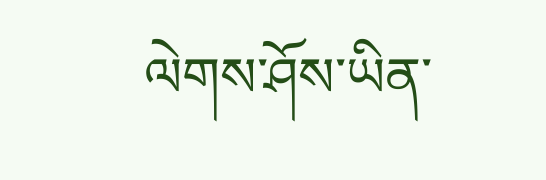ལེགས་ཤོས་ཡིན་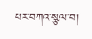པར་བཀའ་སྩལ་བ།